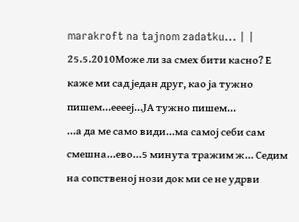marakroft na tajnom zadatku... | |
25.5.2010Може ли за смех бити касно? Е каже ми сад један друг, као ја тужно пишем...ееееј...ЈА тужно пишем...
...а да ме само види...ма самој себи сам смешна...ево...5 минута тражим ж... Седим на сопственој нози док ми се не удрви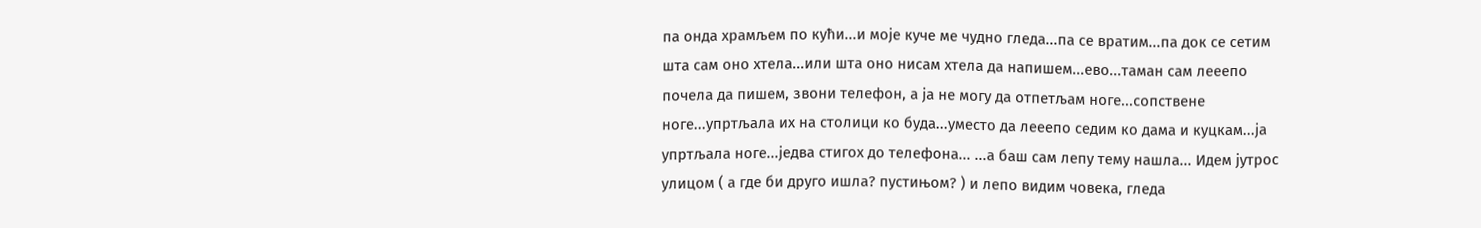па онда храмљем по кући...и моје куче ме чудно гледа...па се вратим...па док се сетим шта сам оно хтела...или шта оно нисам хтела да напишем...ево...таман сам лееепо почела да пишем, звони телефон, а ја не могу да отпетљам ноге...сопствене ноге...упртљала их на столици ко буда...уместо да лееепо седим ко дама и куцкам...ја упртљала ноге...једва стигох до телефона... ...а баш сам лепу тему нашла... Идем јутрос улицом ( а где би друго ишла? пустињом? ) и лепо видим човека, гледа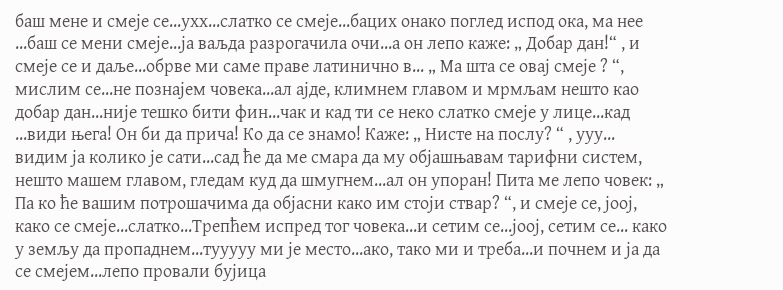баш мене и смеје се...ухх...слатко се смеје...бацих онако поглед испод ока, ма нее ...баш се мени смеје...ја ваљда разрогачила очи...а он лепо каже: „ Добар дан!“ , и смеје се и даље...обрве ми саме праве латинично в... „ Ма шта се овај смеје ? “, мислим се...не познајем човека...ал ајде, климнем главом и мрмљам нешто као добар дан...није тешко бити фин...чак и кад ти се неко слатко смеје у лице...кад ...види њега! Он би да прича! Ко да се знамо! Каже: „ Нисте на послу? “ , ууу... видим ја колико је сати...сад ће да ме смара да му објашњавам тарифни систем, нешто машем главом, гледам куд да шмугнем...ал он упоран! Пита ме лепо човек: „ Па ко ће вашим потрошачима да објасни како им стоји ствар? “, и смеје се, јоој, како се смеје...слатко...Трепћем испред тог човека...и сетим се...јоој, сетим се... како у земљу да пропаднем...тууууу ми је место...ако, тако ми и треба...и почнем и ја да се смејем...лепо провали бујица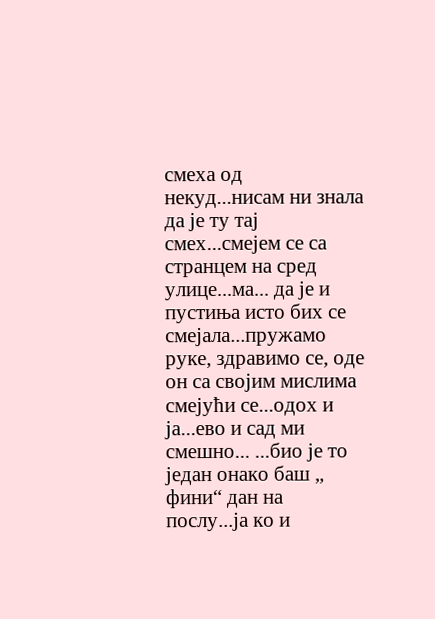смеха од некуд...нисам ни знала да је ту тај смех...смејем се са странцем на сред улице...ма... да је и пустиња исто бих се смејала...пружамо руке, здравимо се, оде он са својим мислима смејући се...одох и ја...ево и сад ми смешно... ...био је то један онако баш „ фини“ дан на послу...ја ко и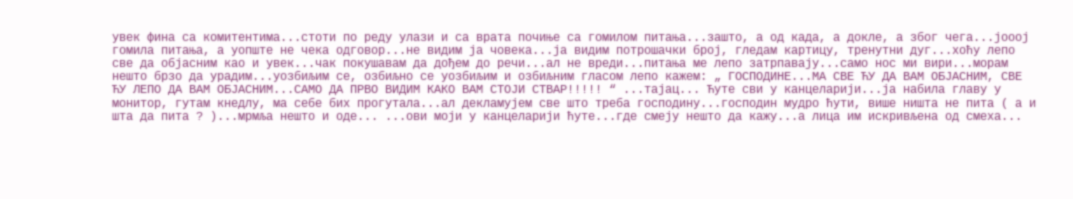увек фина са комитентима...стоти по реду улази и са врата почиње са гомилом питања...зашто, а од када, а докле, а због чега...јооој гомила питања, а уопште не чека одговор...не видим ја човека...ја видим потрошачки број, гледам картицу, тренутни дуг...хоћу лепо све да објасним као и увек...чак покушавам да дођем до речи...ал не вреди...питања ме лепо затрпавају...само нос ми вири...морам нешто брзо да урадим...уозбиљим се, озбиљно се уозбиљим и озбиљним гласом лепо кажем: „ ГОСПОДИНЕ...МА СВЕ ЋУ ДА ВАМ ОБЈАСНИМ, СВЕ ЋУ ЛЕПО ДА ВАМ ОБЈАСНИМ...САМО ДА ПРВО ВИДИМ КАКО ВАМ СТОЈИ СТВАР!!!!! “ ...тајац... Ћуте сви у канцеларији...ја набила главу у монитор, гутам кнедлу, ма себе бих прогутала...ал декламујем све што треба господину...господин мудро ћути, више ништа не пита ( а и шта да пита ? )...мрмља нешто и оде... ...ови моји у канцеларији ћуте...где смеју нешто да кажу...а лица им искривљена од смеха...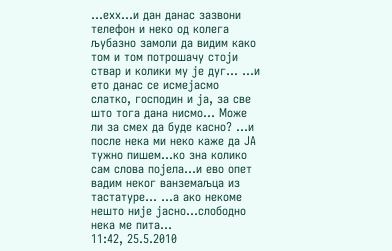...ехх...и дан данас зазвони телефон и неко од колега љубазно замоли да видим како том и том потрошачу стоји ствар и колики му је дуг... ...и ето данас се исмејасмо слатко, господин и ја, за све што тога дана нисмо... Може ли за смех да буде касно? ...и после нека ми неко каже да ЈА тужно пишем...ко зна колико сам слова појела...и ево опет вадим неког ванземаљца из тастатуре... ...а ако некоме нешто није јасно...слободно нека ме пита...
11:42, 25.5.2010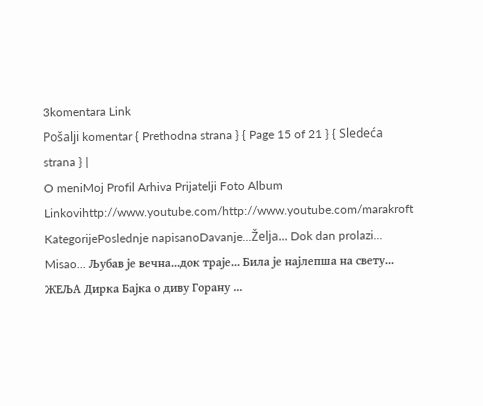3komentara Link
Pošalji komentar { Prethodna strana } { Page 15 of 21 } { Sledeća strana } |
O meniMoj Profil Arhiva Prijatelji Foto Album Linkovihttp://www.youtube.com/http://www.youtube.com/marakroft KategorijePoslednje napisanoDavanje...Želja... Dok dan prolazi... Misao... Љубав је вечна...док траје... Била је најлепша на свету... ЖЕЉА Дирка Бајка о диву Горану ...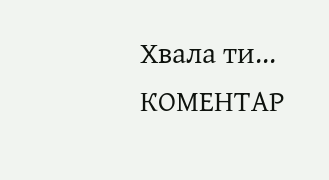Хвала ти... КОМЕНТАР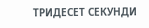ТРИДЕСЕТ СЕКУНДИ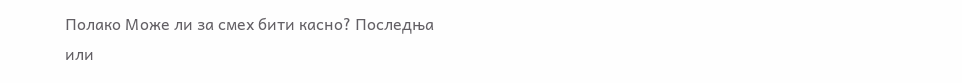Полако Може ли за смех бити касно? Последња или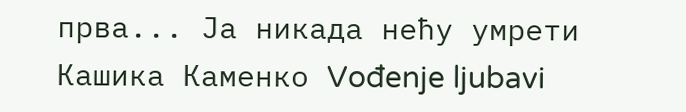прва... Ја никада нећу умрети Кашика Каменко Vođenje ljubavi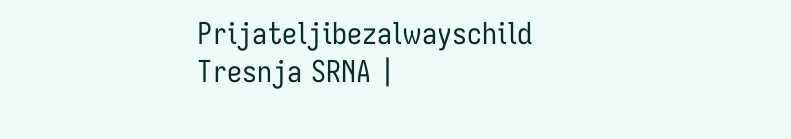Prijateljibezalwayschild Tresnja SRNA |